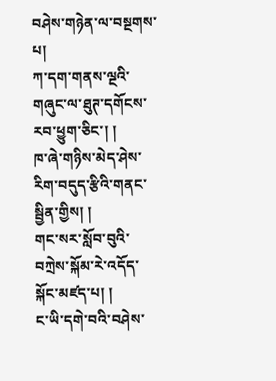བཤེས་གཉེན་ལ་བསྔགས་པ།
ཀ་དག་གནས་ལྔའི་གཞུང་ལ་ཐུཊ་དགོངས་རབ་ཕྱུག་ཅིང་། །
ཁ་ཞེ་གཉིས་མེད་ཤེས་རིག་བདུད་རྩིའི་གནང་སྦྱིན་གྱིས། །
གང་སར་སློབ་བུའི་བཀྲེས་སྐོམ་རེ་འདོད་སྐོང་མཛད་པ། །
ང་ཡི་དགེ་བའི་བཤེས་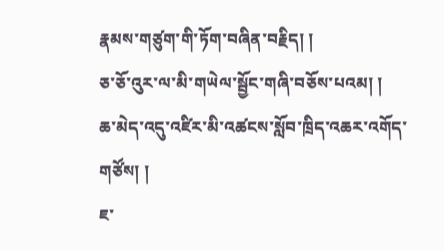རྣམས་གཙུག་གི་ཏོག་བཞིན་བརྗིད། །
ཅ་ཅོ་འུར་ལ་མི་གཡེལ་སྦྱོང་གཞི་བཅོས་པའམ། །
ཆ་མེད་འདུ་འཛིར་མི་འཚངས་སློབ་ཁྲིད་འཆར་འགོད་གཙོས། །
ཇ་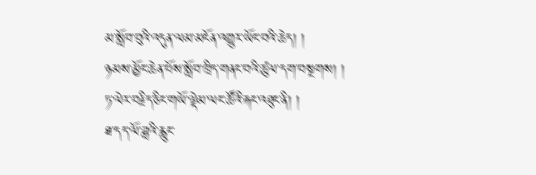མ་སློབ་བུའི་འདུན་ལམ་མངོན་འགྱུར་ཡོང་བའི་ཆེད། །
ཉམས་མྱོང་ཆེན་པོས་སློབ་ཁྲིད་གནང་བའི་ཚུལ་དག་བསྔགས། །
ཏ་ལེར་བརྗིད་ཅིང་གཡོ་ལྡེམ་ལང་ཚོའི་རྐང་འཐུང་ནི། །
ཐ་དད་ལོ་ཟླའི་རླུང་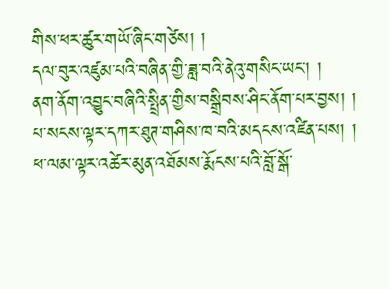གིས་ཕར་ཚུར་གཡོ་ཞིང་གཙེས། །
དལ་བུར་འཛུམ་པའི་བཞིན་གྱི་ཟླ་བའི་ནེའུ་གསིང་ཡང་། །
ནག་ནོག་འབྱུང་བཞིའི་སྤྲིན་གྱིས་བསྒྲིབས་ཤིང་ནོག་པར་བྱས། །
པ་སངས་ལྟར་དཀར་ཐུཊ་གཤིས་ཁ་བའི་མདངས་འཛིན་པས། །
ཕ་ལམ་ལྟར་འཚེར་མུན་འཐོམས་རྨོངས་པའི་བློ་སྒོ་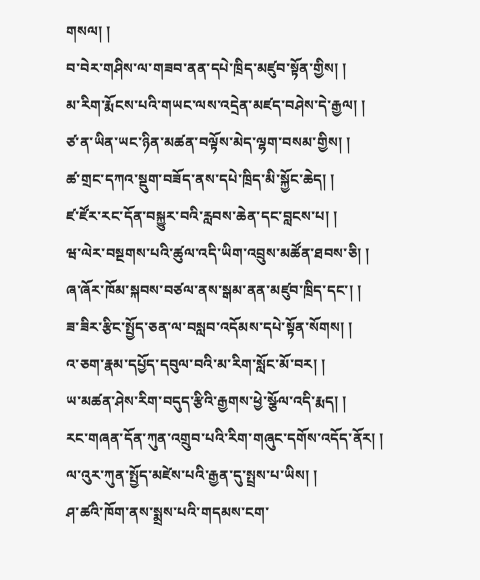གསལ། །
བ་བེར་གཤིས་ལ་གཟབ་ནན་དཔེ་ཁྲིད་མཛུབ་སྟོན་གྱིས། །
མ་རིག་རྨོངས་པའི་གཡང་ལས་འདྲེན་མཛད་བཤེས་དེ་རྒྱལ། །
ཙ་ན་ཡིན་ཡང་ཉིན་མཚན་བལྟོས་མེད་ལྷག་བསམ་གྱིས། །
ཚ་གྲང་དཀའ་སྡུག་བཟོད་ནས་དཔེ་ཁྲིད་མི་སྐྱོང་ཆེད། །
ཛ་ཛོར་རང་དོན་བསྐྱུར་བའི་རླབས་ཆེན་དང་བླངས་པ། །
ཝ་ལེར་བསྔགས་པའི་ཚུལ་འདི་ཡིག་འབྲུས་མཚོན་ཐབས་ཅི། །
ཞ་ཞོར་ཁོམ་སྐབས་བཙལ་ནས་སྒམ་ནན་མཛུབ་ཁྲིད་དང་། །
ཟ་ཟིར་རྩིང་སྤྱོད་ཅན་ལ་བསླབ་འདོམས་དཔེ་སྟོན་སོགས། །
འ་ཅག་རྣམ་དཔྱོད་དབུལ་བའི་མ་རིག་སློང་མོ་བར། །
ཡ་མཚན་ཤེས་རིག་བདུད་རྩིའི་རྒྱགས་ཕྱེ་སྩོལ་འདི་རྨད། །
རང་གཞན་དོན་ཀུན་འགྲུབ་པའི་རིག་གཞུང་དགོས་འདོད་ནོར། །
ལ་འུར་ཀུན་སྤྱོད་མཛེས་པའི་རྒྱན་དུ་སྤྲས་པ་ཡིས། །
ཤ་ཚའི་ཁོག་ནས་སྨྲས་པའི་གདམས་ངག་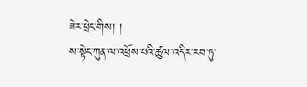ཟེར་ཕྲེང་གིས། །
ས་སྟེང་ཀུན་ལ་འཕྲོས་པའི་ཚུལ་འདིར་རབ་ཏུ་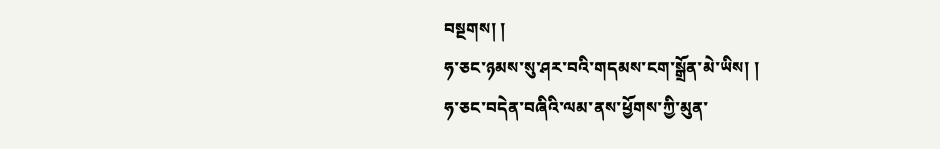བསྔགས། །
ཧ་ཅང་ཉམས་སུ་ཤར་བའི་གདམས་ངག་སྒྲོན་མེ་ཡིས། །
ཧ་ཅང་བདེན་བཞིའི་ལམ་ནས་ཕྱོགས་ཀྱི་མུན་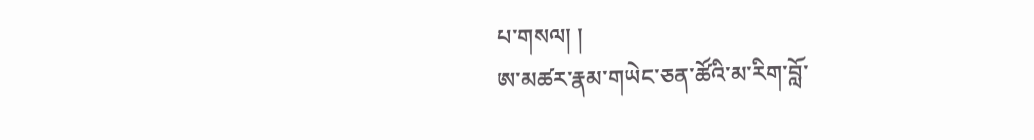པ་གསལ། །
ཨ་མཚར་རྣམ་གཡེང་ཅན་ཚོའི་མ་རིག་བློ་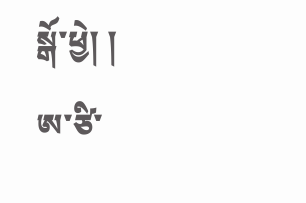སྒོ་ཕྱེ། །
ཨ་ཙི་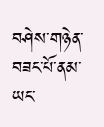བཤེས་གཉེན་བཟང་པོ་ནམ་ཡང་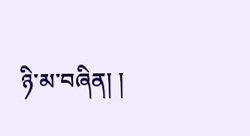ཉི་མ་བཞིན། །